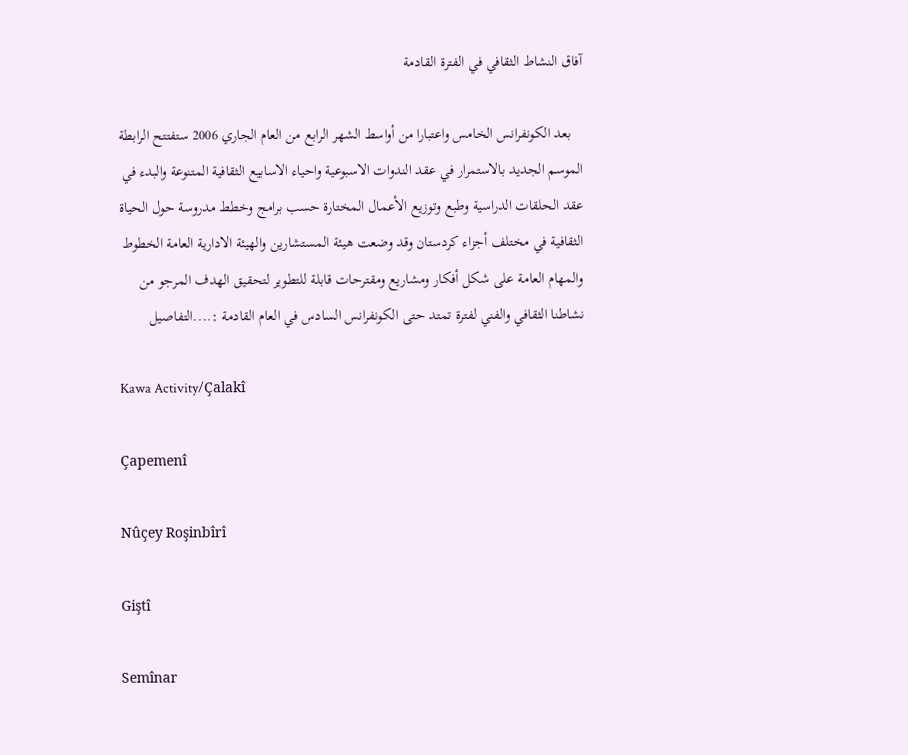آفاق النشاط الثقافي في الفترة القادمة

   بعد الكونفرانس الخامس واعتبارا من أواسط الشهر الرابع من العام الجاري 2006 ستفتتح الرابطة الموسم الجديد بالاستمرار في عقد الندوات الاسبوعية واحياء الاسابيع الثقافية المتنوعة والبدء في عقد الحلقات الدراسية وطبع وتوزيع الأعمال المختارة حسب برامج وخطط مدروسة حول الحياة الثقافية في مختلف أجزاء كردستان وقد وضعت هيئة المستشارين والهيئة الادارية العامة الخطوط  والمهام العامة على شكل أفكار ومشاريع ومقترحات قابلة للتطوير لتحقيق الهدف المرجو من نشاطنا الثقافي والفني لفترة تمتد حتى الكونفرانس السادس في العام القادمة :....التفاصيل

Kawa Activity/Çalakî

Çapemenî

Nûçey Roşinbîrî

Giştî

Semînar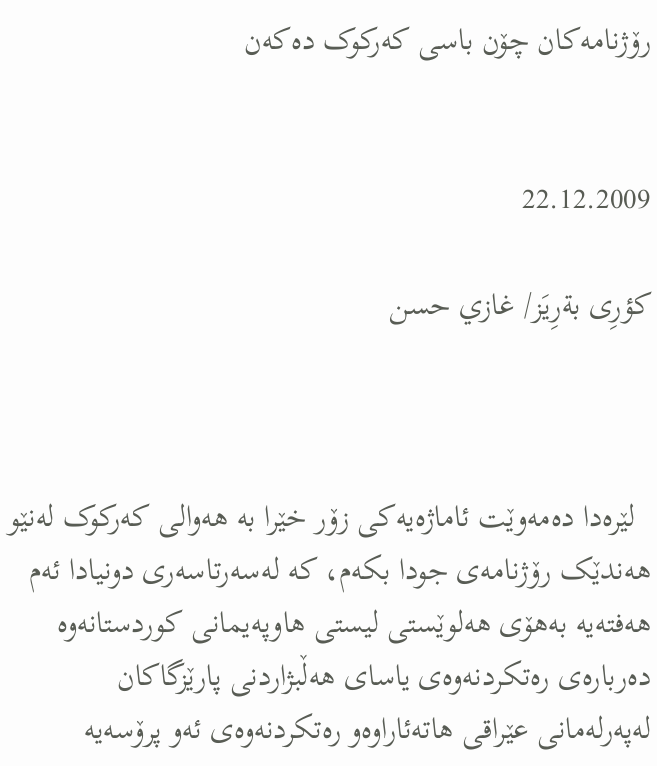رۆژنامه‌کان چۆن باسی که‌رکوک ده‌که‌ن


22.12.2009

كؤرِى بةرِيَز/ غازي حسن



  لێره‌دا ده‌مه‌وێت ئاماژه‌یه‌کی زۆر خێرا به‌ هه‌والی که‌رکوک له‌نێو هه‌ندێک رۆژنامه‌ی جودا بکه‌م، که‌ له‌سه‌رتاسه‌ری دونیادا ئه‌م هه‌فته‌یه‌ به‌هۆی هه‌لوێستی لیستی هاوپه‌یمانی کوردستانه‌وه‌ ده‌رباره‌ی ره‌تکردنه‌وه‌ی یاسای هه‌ڵبژاردنی پارێزگاکان  له‌په‌رله‌مانی عێراقی هاته‌ئاراوه‌و ره‌تکردنه‌وه‌ی ئه‌و پرۆسه‌‌یه‌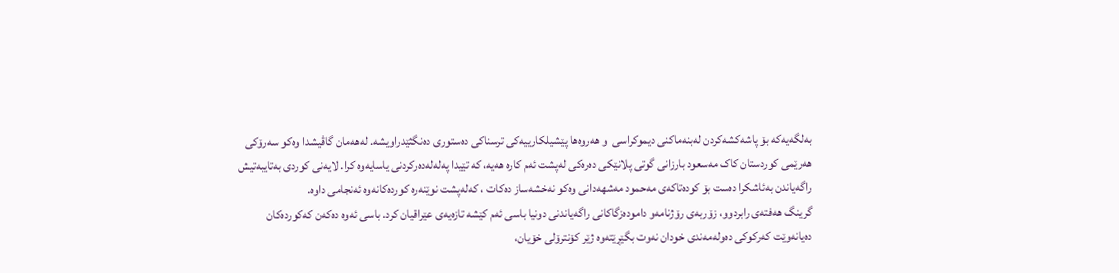به‌لگه‌یه‌که‌ بۆ پاشه‌کشه‌کردن له‌بنه‌ماکنی دیموکراسی  و هه‌روه‌ها پێشیلکارییه‌کی ترسناکی ده‌ستوری ده‌نگثێدراویشه‌. له‌هه‌مان گاڤیشدا وه‌کو سه‌رۆکی هه‌رێمی کوردستان کاک مه‌سعود بارزانی گوتی پلانێکی ده‌ره‌کی له‌پشت ئه‌م کاره‌ هه‌یه‌، که‌ تێیدا په‌له‌له‌ده‌رکردنی‌ یاسایه‌وه کرا‌. لایه‌نی کوردی به‌تایبه‌تیش راگه‌یاندن به‌ئاشکرا ده‌ست بۆ کوده‌تاکه‌ی مه‌حمود مه‌شهه‌دانی وه‌کو نه‌خشه‌ساز ده‌‌کات ، که‌له‌پشت نوێنه‌ره‌ کورده‌کانه‌وه‌ ئه‌نجامی داوه‌.
گرینگ هه‌فته‌ی رابردوو، زۆربه‌ی رۆژنامه‌و داموده‌زگاکانی راگه‌یاندنی دونیا باسی ئه‌م کێشه‌ تازه‌یه‌ی عێراقیان کرد. باسی ئه‌وه‌ ده‌که‌ن که‌کورده‌کان ده‌یانه‌وێت که‌رکوکی ده‌وله‌مه‌ندی خودان نه‌وت بگێڕێته‌وه ژێر کۆنترۆلی خۆیان،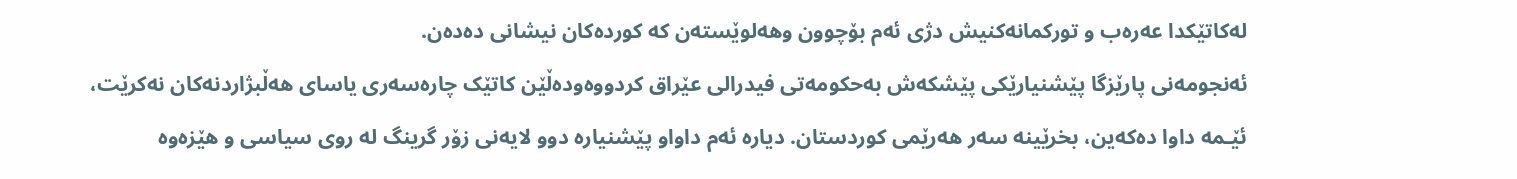له‌کاتێکدا عه‌ره‌ب و تورکمانه‌کنیش دژی ئه‌م بۆچوون وهه‌لوێسته‌ن که‌ کورده‌کان نیشانی ده‌ده‌ن.
ئه‌نجومه‌نی پارێزگا پێشنیارێکی پێشکه‌ش به‌حکومه‌تی فیدرالی عێراق کردووه‌وده‌ڵێن کاتێک چاره‌سه‌ری یاسای هه‌ڵبژاردنه‌کان نه‌کرێت، ئێـمه‌ داوا ده‌که‌ین، بخرێینه‌ سه‌ر هه‌رێمی کوردستان. دیاره‌ ئه‌م داواو پێشنیاره‌ دوو لایه‌نی زۆر گرینگ له‌ روی سیاسی و هێزه‌وه‌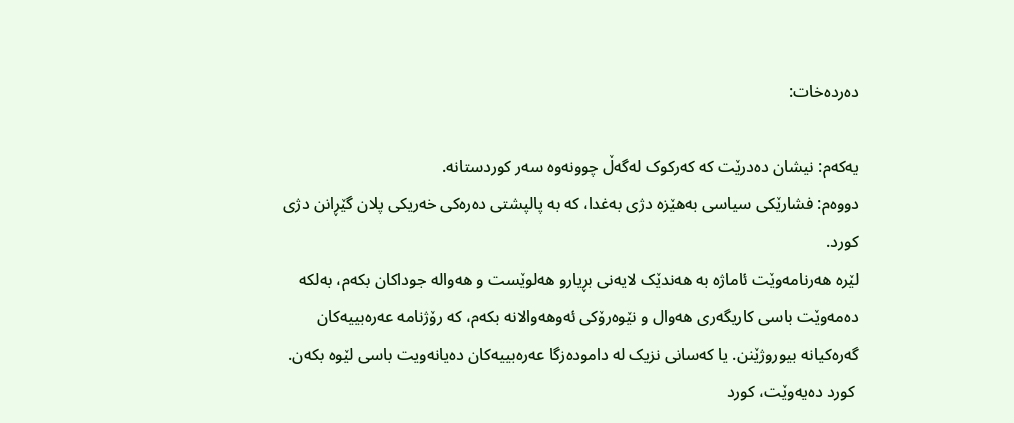ده‌رده‌خات:

یه‌که‌م: نیشان ده‌درێت که‌ که‌رکوک له‌گه‌ڵ چوونه‌وه‌ سه‌ر کوردستانه‌.
دووه‌م: فشارێکی سیاسی به‌هێزه دژی به‌غدا، که‌ به‌ پالپشتی ده‌ره‌کی خه‌ریکی پلان گێڕانن دژی کورد.
لێره‌ هه‌رنامه‌وێت ئاماژه‌ به‌ هه‌ندێک لایه‌نی بڕیارو هه‌لوێست و هه‌واله‌ جوداکان بکه‌م، به‌لکه‌  ده‌مه‌وێت باسی کاریگه‌ری هه‌وال و نێوه‌رۆکی ئه‌وهه‌والانه‌ بکه‌م، که‌ رۆژنامه‌ عه‌ره‌بییه‌کان گه‌ر‌ه‌کیانه‌ بیوروژێنن. یا که‌سانی نزیک له‌ داموده‌زگا عه‌ره‌بییه‌کان ده‌یانه‌ویت باسی لێوه‌ بکه‌ن.
 کورد ده‌یه‌وێت، کورد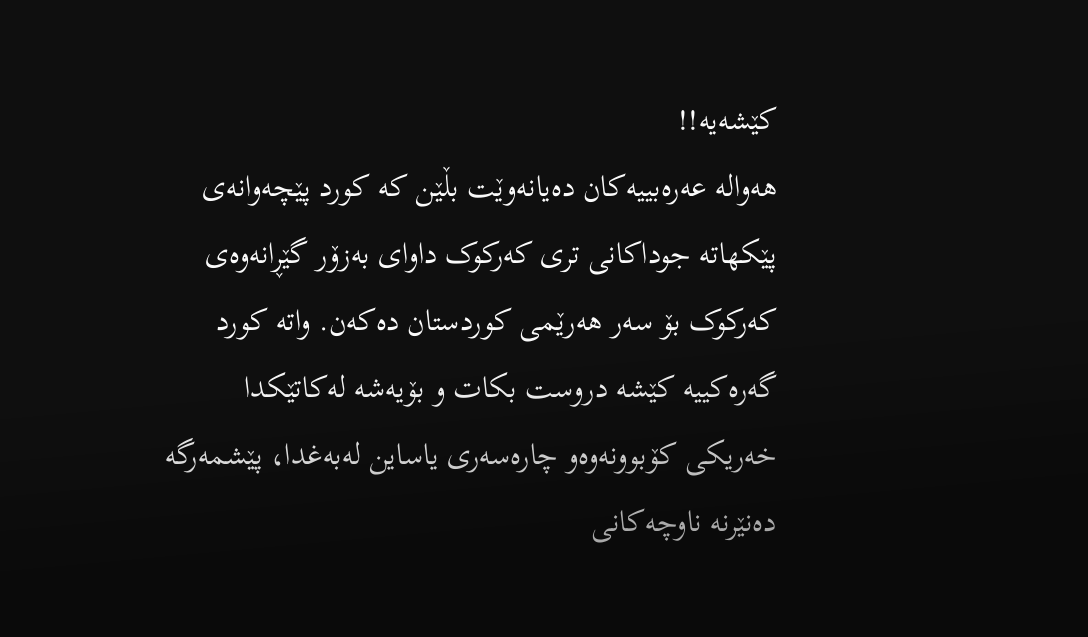کێشه‌یه‌!!
هه‌واله‌ عه‌ره‌بییه‌کان ده‌یانه‌وێت بڵێن که‌ کورد پێچه‌وانه‌ی پێکهاته‌ جوداکانی تری که‌رکوک داوای به‌زۆر گێڕانه‌وه‌ی که‌رکوک بۆ سه‌ر هه‌رێمی کوردستان ده‌که‌ن. واته‌ کورد گه‌ره‌کییه‌ کێشه‌ دروست بکات و بۆیه‌شه‌ له‌کاتێکدا خه‌ریکی کۆبوونه‌وه‌و چاره‌سه‌ری یاساین له‌به‌غدا، پێشمه‌رگه‌ ده‌نێرنه‌ ناوچه‌کانی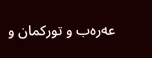عه‌ره‌ب و تورکمان و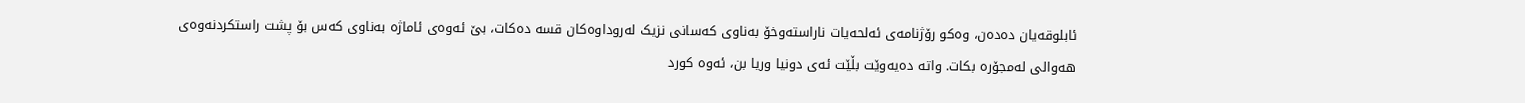ئابلوقه‌یان ده‌ده‌ن، وه‌کو رۆژنامه‌ی ئه‌لحه‌یات ناراسته‌وخۆ به‌ناوی که‌سانی نزیک له‌روداوه‌کان قسه ده‌کات، بێ ئه‌وه‌ی ئاماژه‌ به‌ناوی که‌س بۆ پشت راستکردنه‌وه‌ی هه‌والی له‌مجۆره‌ بکات. واته‌ ده‌یه‌وێت بڵێت ئه‌ی دونیا وریا بن، ئه‌وه‌ کورد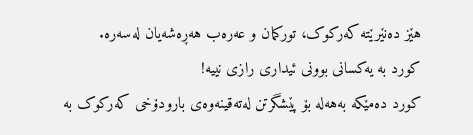هێز ده‌نێرێته‌ که‌رکوک، تورکمان و عه‌ره‌ب هه‌ڕه‌شه‌یان له‌سه‌ره‌.
کورد به‌ یه‌کسانی بوونی ئیداری رازی نییه‌!
کورد ده‌مێکه‌ به‌هه‌له‌ بۆ پێشگرتن له‌ته‌قینه‌وه‌ی بارودۆخی که‌رکوک به‌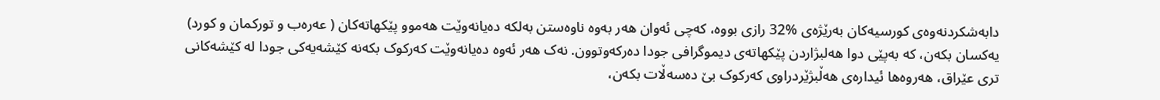دابه‌شکردنه‌وه‌ی کورسیه‌کان به‌رێژه‌ی %32 رازی بووه‌، که‌چی ئه‌وان هه‌ر به‌وه‌ ناوه‌ستن به‌لکه‌ ده‌یانه‌وێت هه‌موو پێکهاته‌کان ( عه‌ره‌ب و تورکمان و کورد) یه‌کسان بکه‌ن، که‌ به‌پێی دوا هه‌لبژاردن پێکهاته‌ی دیموگرافی جودا د‌ه‌رکه‌وتوون. نه‌ک هه‌ر ئه‌وه‌ ده‌یانه‌وێت که‌رکوک بکه‌نه‌ کێشه‌یه‌کی جودا له‌ کێشه‌کانی تری عێراق، هه‌روه‌ها ئیداره‌ی هه‌ڵبژێردراوی که‌رکوک بێ ده‌سه‌ڵات بکه‌ن،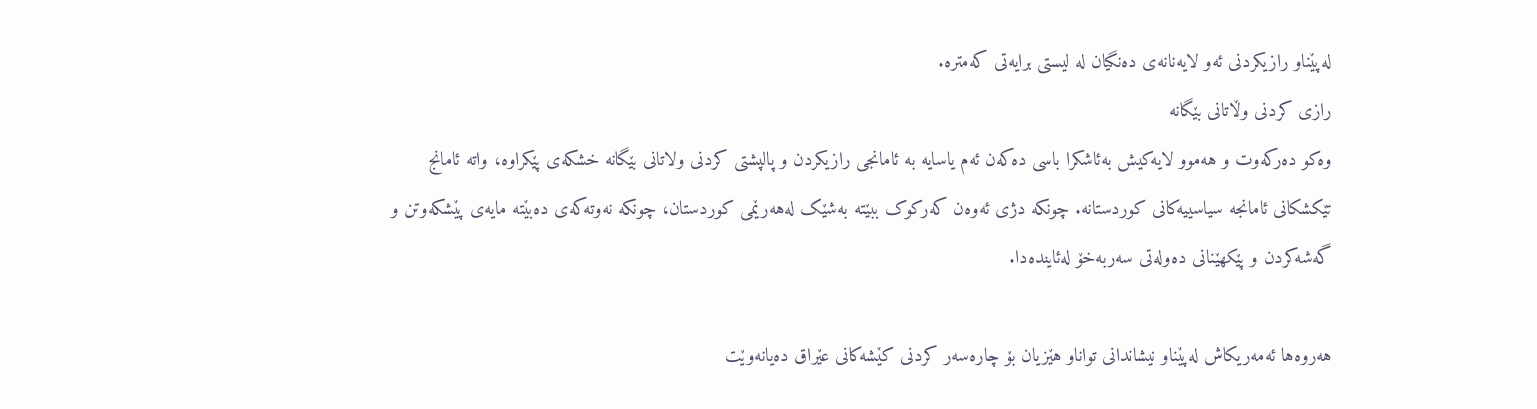له‌پێناو رازیکردنی ئه‌و لایه‌نانه‌ی ده‌نگیان له‌ لیستی برایه‌تی که‌متره‌.
رازی کردنی وڵاتانی بێگانه‌
وه‌کو ده‌رکه‌وت و هه‌موو لایه‌کیش به‌ئاشکرا باسی ده‌که‌ن ئه‌م یاسایه‌ به‌‌ ئامانجی رازیکردن و پالپشتی کردنی ولاتانی بێگانه‌ خشکه‌ی پێکراوه‌، واته‌ ئامانج تێکشکانی ئامانجه‌ سیاسییه‌کانی کوردستانه‌. چونکه‌ دژی ئه‌وه‌ن که‌رکوک ببێته‌ به‌شێک له‌هه‌رێمی کوردستان، چونکه‌ نه‌وته‌که‌ی ده‌بێته‌ مایه‌ی پێشکه‌وتن و گه‌شه‌کردن و پێکهێنانی ده‌وله‌تی سه‌ربه‌خۆ له‌ئاینده‌دا.

هه‌روه‌ها ئه‌مه‌ریکاش له‌پێناو نیشاندانی تواناو هێزیان بۆ چاره‌سه‌ر کردنی کێشه‌کانی عێراق ده‌یانه‌وێت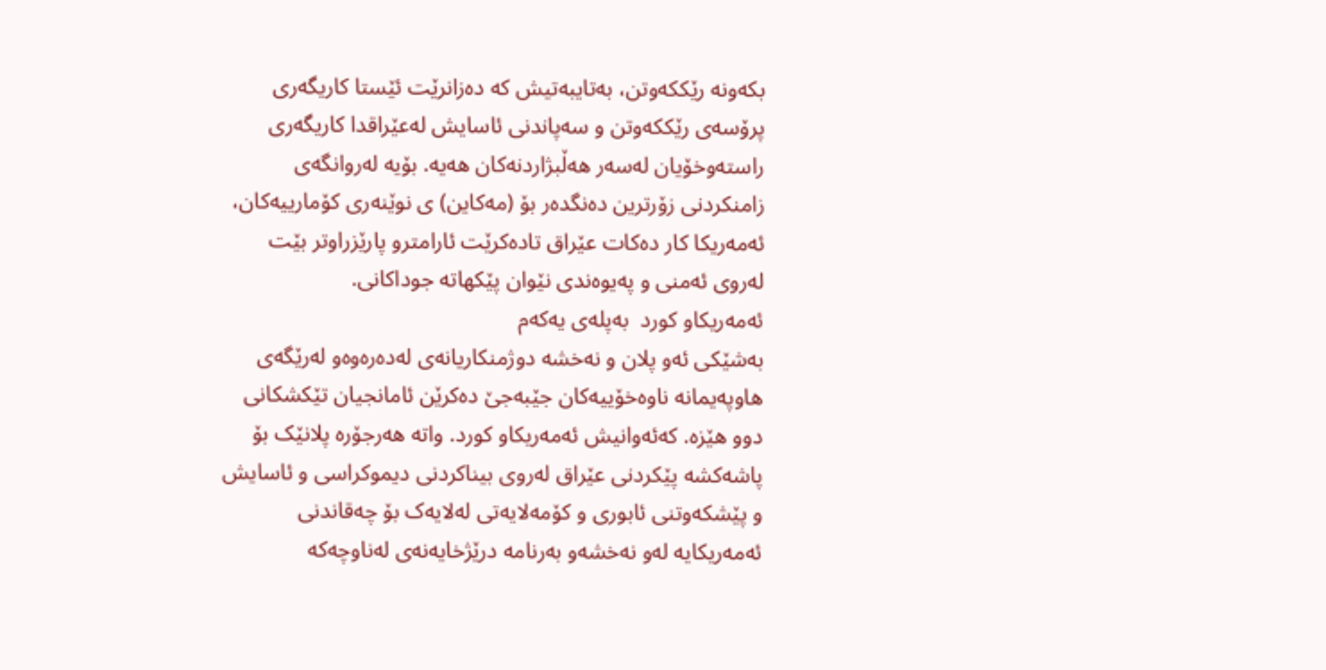بکه‌ونه‌ رێککه‌وتن، به‌تایبه‌تیش که‌ ده‌زانرێت ئێستا کاریگه‌ری پرۆسه‌ی رێککه‌وتن و سه‌پاندنی ئاسایش له‌عێراقدا کاریگه‌ری راسته‌وخۆیان له‌سه‌ر هه‌ڵبژاردنه‌کان هه‌یه‌. بۆیه‌ له‌روانگه‌ی زامنکردنی زۆرترین ده‌نگده‌ر بۆ (مه‌کاین) ی نوێنه‌ری کۆمارییه‌کان، ئه‌مه‌ریکا کار ده‌کات عێراق تاده‌کرێت ئارامترو پارێزراوتر بێت له‌روی ئه‌منی و په‌یوه‌ندی نێوان پێکهاته‌ جوداکانی.
ئه‌مه‌ریکاو کورد  به‌پله‌ی یه‌که‌م
به‌شێکی ئه‌و پلان و نه‌خشه‌ دوژمنکاریانه‌ی له‌ده‌ره‌وه‌و له‌رێگه‌ی هاوپه‌یمانه‌ ناوه‌خۆییه‌کان جێبه‌جێ ده‌کرێن ئامانجیان تێکشکانی دوو هێزه‌. که‌ئه‌وانیش ئه‌مه‌ریکاو کورد. واته‌ هه‌رجۆره‌ پلانێک بۆ پاشه‌کشه‌ پێکردنی عێراق له‌روی بیناکردنی دیموکراسی و ئاسایش و پێشکه‌وتنی ئابوری و کۆمه‌لایه‌تی له‌لایه‌ک بۆ چه‌قاندنی ئه‌مه‌ریکایه‌ له‌و نه‌خشه‌و به‌رنامه‌ درێژخایه‌نه‌ی له‌ناوچه‌که‌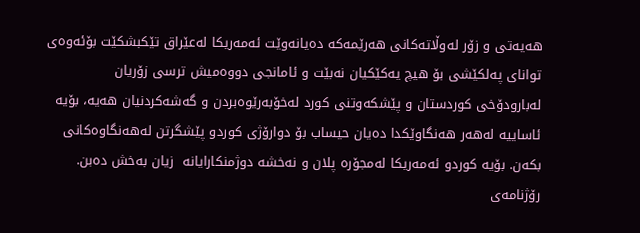هه‌یه‌تی و زۆر له‌وڵاته‌کانی هه‌رێمه‌که‌ ده‌یانه‌وێت ئه‌مه‌ریکا له‌عێراق تێکبشکێت بۆئه‌وه‌ی توانای په‌لکێشی بۆ هیچ یه‌کێکیان نه‌بێت و ئامانجی دووه‌میش ترسی زۆریان له‌بارودۆخی کوردستان و پێشکه‌وتنی کورد له‌خۆبه‌رێوه‌بردن و گه‌شه‌کردنیان هه‌یه‌، بۆیه‌ ئاساییه‌ له‌هه‌ر هه‌نگاوێکدا ده‌یان حیساب بۆ دوارۆژی کوردو پێشگرتن له‌هه‌نگاوه‌کانی بکه‌ن. بۆیه‌ کوردو ئه‌مه‌ریکا له‌مجۆره‌ پلان و نه‌خشه‌ دوژمنکارایانه‌  زیان به‌خش ده‌بن.
رۆژنامه‌ی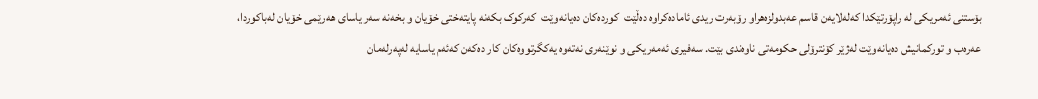بۆستنی ئه‌مریکی له‌ راپۆرتێکدا که‌له‌لایه‌ن قاسم عه‌بدولزه‌هراو رۆبه‌رت ریدی ئاماده‌کراوه‌ ده‌ڵێت‌  کورده‌کان ده‌یانه‌وێت  که‌رکوک بکه‌نه‌ پایته‌ختی خۆیان و بخه‌نه‌ سه‌ر یاسای هه‌رێمی خۆیان له‌باکوردا، عه‌ره‌ب و تورکمانیش د‌ه‌یانه‌وێت له‌ژێر کۆنترۆلی حکومه‌تی ناوه‌ندی بێت. سه‌فیری ئه‌مه‌ریکی و نوێنه‌ری نه‌ته‌وه‌ یه‌کگرتووه‌کان کار ده‌که‌ن که‌ئه‌م یاسایه‌ له‌په‌رله‌مان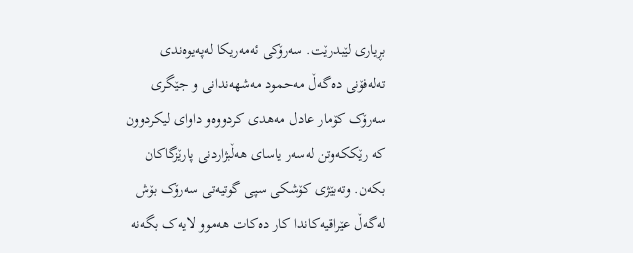بڕیاری لێبدرێت. سه‌رۆکی ئه‌مه‌ریکا له‌په‌یوه‌ندی ته‌له‌فۆنی ده‌گه‌ڵ مه‌حمود مه‌شهه‌ندانی و جێگری سه‌رۆک کۆمار عادل مه‌هدی کردووه‌و داوای لیکردوون که‌ رێککه‌وتن له‌سه‌ر یاسای هه‌ڵبژاردنی پارێزگاکان بکه‌ن. وته‌بێژی کۆشکی سپی گوتیه‌تی سه‌رۆک بۆش له‌گه‌ڵ عێراقیه‌کاندا کار ده‌کات هه‌موو لایه‌ک بگه‌نه‌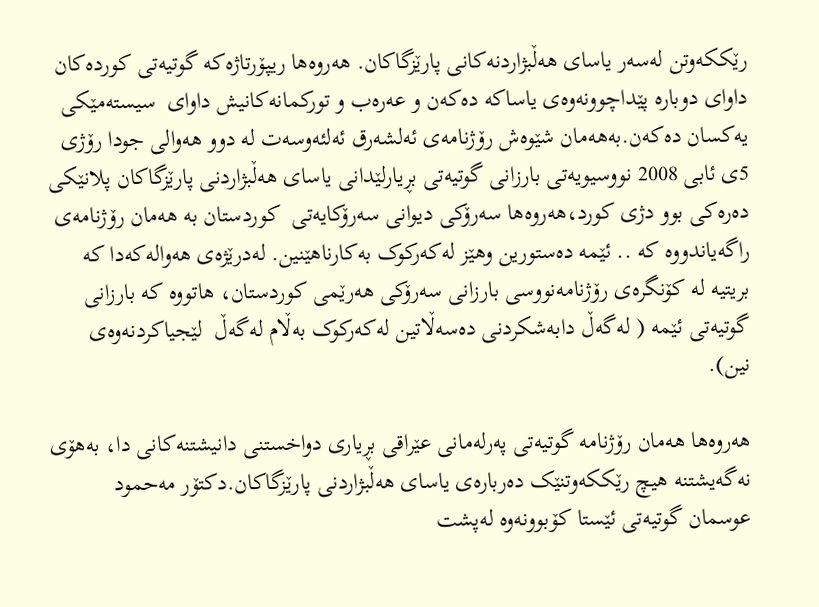رێککه‌وتن له‌سه‌ر یاسای هه‌ڵبژاردنه‌کانی پارێزگاکان. هه‌روه‌ها ریپۆرتاژه‌که‌ گوتیه‌تی کورده‌کان داوای دوباره‌ پێداچوونه‌وه‌ی یاساکه‌ ده‌که‌ن و عه‌ره‌ب و تورکمانه‌کانیش داوای  سیسته‌مێکی یه‌کسان ده‌که‌ن.به‌هه‌مان شێوه‌ش رۆژنامه‌ی ئه‌لشه‌رق ئه‌لئه‌وسه‌ت له‌ دوو هه‌والی جودا رۆژی 5ی ئابی 2008 نووسیویه‌تی بارزانی گوتیه‌تی بڕیارلێدانی یاسای هه‌ڵبژاردنی پارێزگاکان پلانێکی ده‌ره‌کی بوو دژی کورد،هه‌روه‌ها سه‌رۆکی دیوانی سه‌رۆکایه‌تی  کوردستان به‌ هه‌مان رۆژنامه‌ی راگه‌یاندووه‌ که‌ .. ئێمه‌ ده‌ستورین وهێز له‌که‌رکوک به‌کارناهێنین. له‌درێژه‌ی هه‌واله‌که‌دا که‌ بریتیه‌ له‌ کۆنگره‌ی رۆژنامه‌نووسی بارزانی سه‌رۆکی هه‌رێمی کوردستان، هاتووه‌ که‌ بارزانی گوتیه‌تی ئێمه‌ ( له‌گه‌ڵ دابه‌شکردنی ده‌سه‌ڵاتین له‌که‌رکوک به‌ڵام له‌گه‌ڵ  لێجیاکردنه‌وه‌ی نین).

هه‌روه‌‌ها هه‌مان رۆژنامه‌ گوتیه‌تی په‌رله‌مانی عێراقی بڕیاری دواخستنی دانیشتنه‌کانی دا، به‌هۆی نه‌گه‌یشتنه‌ هیچ رێککه‌وتنێک ده‌رباره‌ی یاسای هه‌ڵبژاردنی پارێزگاکان.دکتۆر مه‌حمود عوسمان گوتیه‌تی ئێستا کۆبوونه‌وه‌ له‌پشت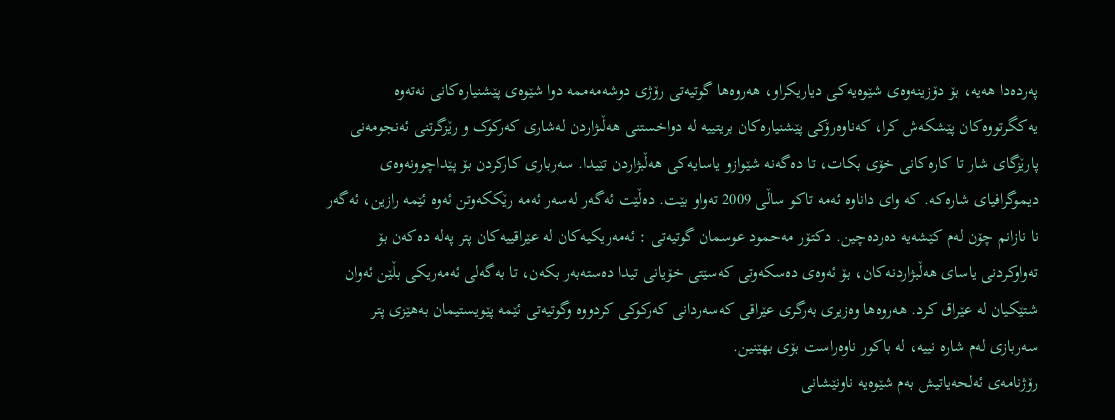په‌رده‌دا هه‌یه‌، بۆ دۆزینه‌وه‌ی شێوه‌یه‌کی دیاریکراو، هه‌روه‌ها گوتیه‌تی رۆژی دوشه‌مه‌ممه‌ دوا شێوه‌ی پێشنیاره‌کانی نه‌ته‌وه‌ یه‌کگرتووه‌کان پێشکه‌ش کرا، که‌ناوه‌رۆکی پێشنیاره‌کان بریتییه‌ له‌ دواخستنی هه‌ڵىژاردن له‌شاری که‌رکوک و رێزگرتنی ئه‌نجومه‌نی پارێزگای شار تا کاره‌کانی خۆی بکات، تا ده‌گه‌نه‌ شێوازو یاسایه‌کی هه‌ڵبژاردن تێیدا. سه‌رباری کارکردن بۆ پێداچوونه‌وه‌ی دیموگرافیای شاره‌که‌. که‌ وای داناوه‌ ئه‌مه‌ تاکو ساڵی 2009 ته‌واو بێت. ده‌ڵێت ئه‌گه‌ر له‌سه‌ر ئه‌مه‌ رێککه‌وتن ئه‌وه‌ ئێمه‌ رازین، ئه‌گه‌ر نا نازانم چۆن له‌م کێشه‌یه‌ د‌‌ه‌رده‌چین. دکتۆر مه‌حمود عوسمان گوتیه‌تی : ئه‌مه‌ریکیه‌کان له‌ عێراقییه‌کان پتر په‌له‌ ده‌که‌ن بۆ ته‌واوکردنی یاسای هه‌ڵبژاردنه‌کان، بۆ ئه‌وه‌ی ده‌سکه‌وتی که‌سێتی خۆیانی تیدا ده‌سته‌به‌ر بکه‌ن، تا به‌گه‌لی ئه‌مه‌ریکی بڵێن ئه‌وان شتێکیان له‌ عێراق کرد. هه‌روه‌ها وه‌زیری به‌رگری عێراقی که‌سه‌ردانی که‌رکوکی کردووه‌ وگوتیه‌تی ئێمه‌ پێویستیمان به‌هێزی پتر سه‌ربازی له‌م شاره‌ نییه‌، له‌ باکور ناوه‌راست بۆی بهێنین.
رۆژنامه‌ی ئه‌لحه‌یاتیش به‌م شێوه‌یه‌ ناونێشانی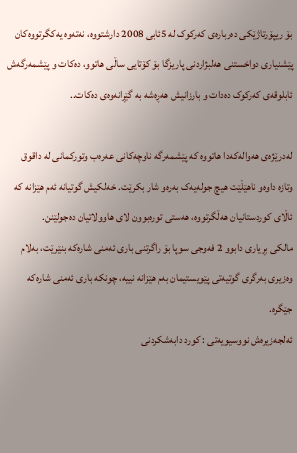بۆ ریپۆرتاژێکی ده‌رباره‌ی که‌رکوک له‌ 5ئابی 2008 دارشتووه‌، نه‌ته‌وه‌ یه‌کگرتووه‌کان پێشنیاری دواخستنی هه‌لبژاردنی پاریزگا بۆ کۆتایی ساڵی هاتوو، ده‌کات و پێشمه‌رگه‌ش ئابلوقه‌ی که‌رکوک ده‌دات و بارزانیش هه‌ڕه‌شه‌ به‌ گێڕانه‌وه‌ی ده‌کات..

له‌درێژه‌ی هه‌واله‌که‌دا هاتووه‌ که‌ پێشمه‌رگه‌ ناوچه‌کانی عه‌ره‌ب وتورکمانی له‌ داقوق وتازه‌ داوه‌و ناهێڵێت هیچ جوله‌یه‌ک به‌ره‌و شار بکرێت. خه‌لکیش گوتیانه‌ ئه‌م هێزانه‌ که‌ ئاڵای کوردستانیان هه‌ڵگرتووه‌، هه‌ستی توره‌بوون لای هاوولاتیان ده‌جولێنن.
مالکی بڕیاری دابوو 2 فه‌وجی سوپا بۆ راگرتنی باری ئه‌منی شاره‌که‌ بنێرێت، به‌لام وه‌زیری به‌رگری گوتیه‌تی پێویستیمان به‌م هێزانه‌ نییه‌، چونکه‌ باری ئه‌منی شاره‌که‌ جێگره‌.
ئه‌لجه‌زیره‌ش نووسیویه‌تی : کورد دابه‌شکردنی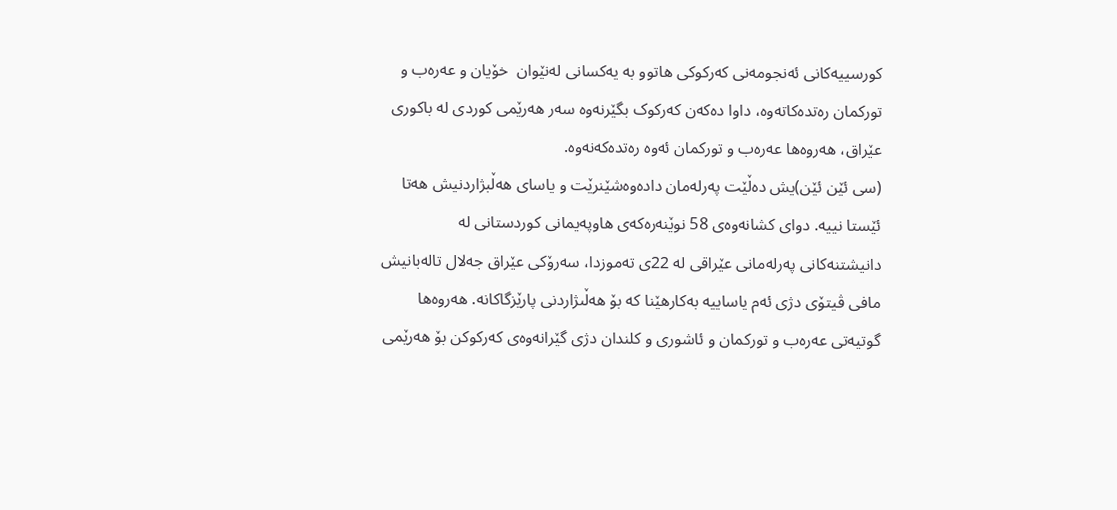کورسییه‌کانی ئه‌نجومه‌نی که‌رکوکی هاتوو به‌ یه‌کسانی له‌نێوان  خۆیان و عه‌ره‌ب و تورکمان ره‌تده‌کاته‌وه‌، داوا ده‌که‌ن که‌رکوک بگێرنه‌وه‌ سه‌ر هه‌رێمی کوردی له‌ باکوری عێراق، هه‌روه‌ها عه‌ره‌ب و تورکمان ئه‌وه‌ ره‌تده‌که‌نه‌وه‌.
(سی ئێن ئێن)یش ده‌ڵێت په‌رله‌مان داده‌وه‌شێنرێت و یاسای‌ هه‌ڵبژاردنیش هه‌تا ئێستا نییه‌. دوای کشانه‌وه‌ی 58 نوێنه‌ره‌که‌ی هاوپه‌یمانی کوردستانی له‌ دانیشتنه‌کانی په‌رله‌مانی عێراقی له‌ 22ی ته‌موزدا، سه‌رۆکی عێراق جه‌لال تاله‌‌بانیش مافی ڤیتۆی دژی ئه‌م یاساییه‌ به‌کارهێنا که‌ بۆ هه‌ڵىژاردنی پارێزگاکانه‌. هه‌روه‌‌ها گوتیه‌تی عه‌ره‌ب و تورکمان و ئاشوری و کلندان دژی گێرانه‌وه‌ی که‌رکوکن بۆ هه‌رێمی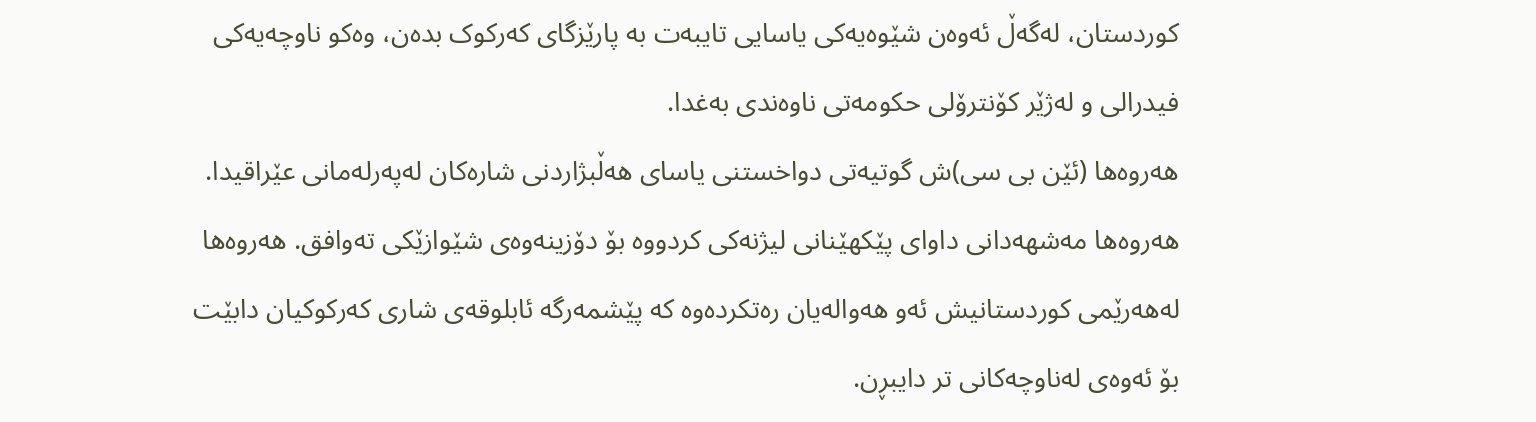کوردستان، له‌گه‌ڵ ئه‌وه‌ن شێوه‌یه‌کی یاسایی تایبه‌ت به‌ پارێزگای که‌رکوک بده‌ن، وه‌کو ناوچه‌یه‌کی فیدرالی و له‌ژێر کۆنترۆلی حکومه‌تی ناوه‌ندی به‌غدا.
هه‌روه‌ها (ئێن بی سی)ش گوتیه‌تی دواخستنی یاسای هه‌ڵبژاردنی شاره‌کان له‌په‌رله‌مانی عێراقیدا. هه‌روه‌ها مه‌شهه‌دانی داوای پێکهێنانی لیژنه‌کی کردووه‌ بۆ دۆزینه‌وه‌ی شێوازێکی ته‌وافق. هه‌روه‌ها له‌هه‌رێمی کوردستانیش ئه‌و هه‌واله‌یان ره‌تکرده‌‌وه‌ که‌ پێشمه‌رگه‌ ئابلوقه‌ی شاری که‌رکوکیان دابێت بۆ ئه‌وه‌ی له‌ناوچه‌کانی تر دایبڕن.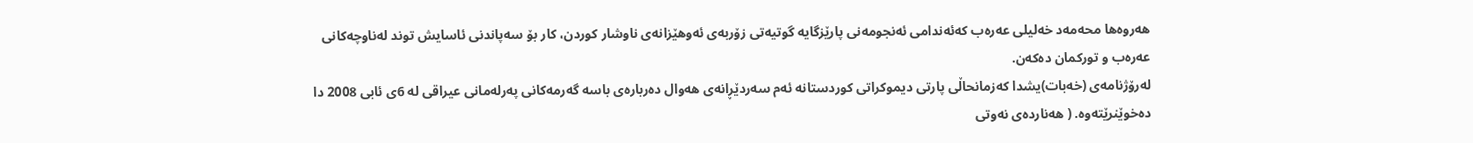هه‌روه‌ها محه‌مه‌د خه‌لیلی عه‌ره‌ب که‌ئه‌ندامی ئه‌نجومه‌نی پارێزگایه‌ گوتیه‌تی زۆربه‌ی ئه‌وهێزانه‌ی ناوشار کوردن، کار بۆ سه‌پاندنی ئاسایش توند له‌ناوچه‌کانی عه‌ره‌ب و تورکمان ده‌که‌ن.
له‌رۆژنامه‌ی (خه‌بات)یشدا که‌زمانحاڵی پارتی دیموکراتی کوردستانه‌ ئه‌م سه‌ردێڕانه‌ی هه‌وال ده‌رباره‌ی باسه‌ گه‌رمه‌کانی په‌رله‌مانی عیراقی له‌ 6ی ئابی 2008 دا ده‌خوێنرێته‌وه‌. ( هه‌نارده‌ی نه‌وتی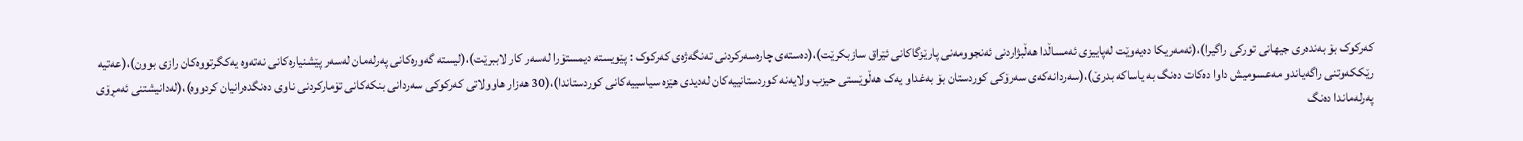که‌رکوک بۆ به‌نده‌ری جیهانی تورکی راگیرا)،(ئه‌مه‌ریکا ده‌یه‌وێت له‌پاییزی ئه‌مساڵدا هه‌ڵبژاردنی ئه‌نجوومه‌نی پارێزگاکانی ئێراق سازبکرێت)،(ده‌سته‌ی چاره‌سه‌رکردنی ته‌نگه‌ژه‌ی که‌رکوک : پێویسته‌ دیمستۆرا له‌سه‌ر کار لاببرێت)،(لیسته‌ گه‌وره‌کانی په‌رله‌مان له‌سه‌ر پێشنیاره‌کانی نه‌ته‌وه‌ یه‌کگرتووه‌کان رازی بوون)،(عه‌تیه‌ رێککه‌وتنی راگه‌یاندو مه‌عسومیش داوا ده‌کات ده‌‌نگ به‌ یاساکه‌ بدرێ)،(سه‌ردانه‌که‌ی سه‌رۆکی کوردستان بۆ به‌غداو یه‌ک هه‌ڵوێستی حیزب ولایه‌نه‌ کوردستانییه‌کان له‌‌دیدی هێزه‌ سیاسییه‌کانی کوردستاندا)،(30 هه‌زار هاوولاتی که‌رکوکی سه‌ردانی بنکه‌کانی تۆمارکردنی ناوی ده‌نگده‌رانیان کردووه‌)،(له‌دانیشتنی ئه‌مڕۆی په‌رله‌ماندا ده‌نگ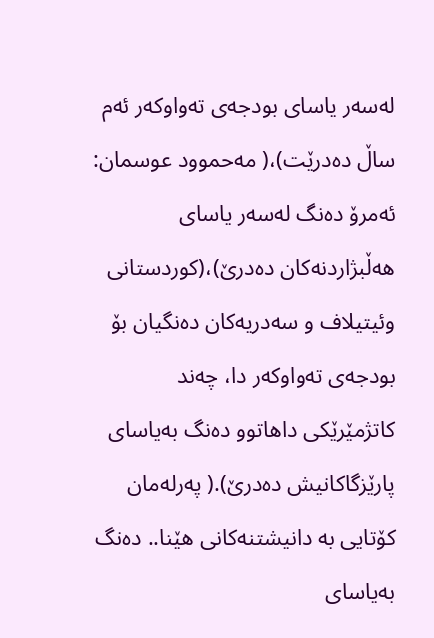له‌سه‌ر یاسای بودجه‌ی ته‌واوکه‌ر ئه‌م ساڵ ده‌درێت)،( مه‌حموود عوسمان: ئه‌مرۆ ده‌نگ له‌سه‌ر یاسای هه‌ڵبژاردنه‌کان ده‌درێ)،(کوردستانی وئیتیلاف و سه‌دریه‌کان ده‌نگیان بۆ بودجه‌ی ته‌واوکه‌ر دا، چه‌ند کاتژمێرێکی داهاتوو ده‌نگ به‌یاسای پارێزگاکانیش ده‌درێ).( په‌رله‌مان کۆتایی به‌ دانیشتنه‌کانی هێنا.. ده‌نگ به‌یاسای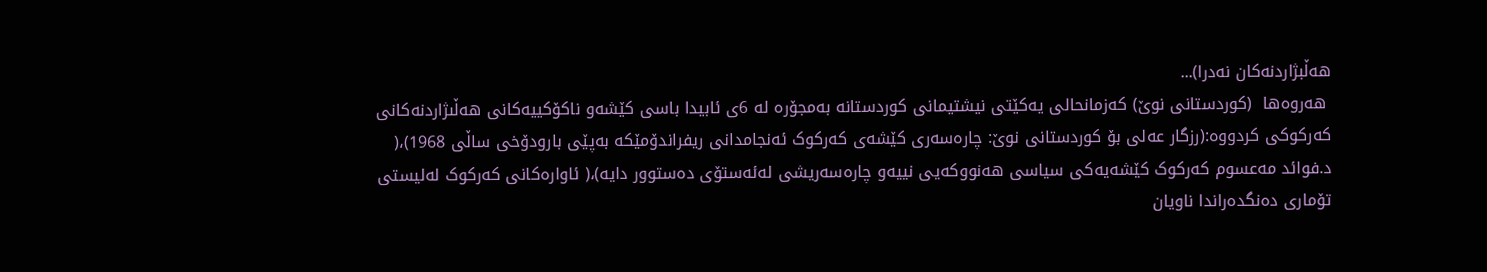هه‌ڵبژاردنه‌کان نه‌درا)...
 هه‌روه‌ها  (کوردستانی نوێ) که‌زمانحالی یه‌کێتی نیشتیمانی کوردستانه‌ به‌مجۆره‌ له‌ 6ی ئابیدا باسی کێشه‌و ناکۆکییه‌کانی هه‌ڵىژاردنه‌کانی که‌رکوکی کردووه‌:(رزگار عه‌لی بۆ کوردستانی نوێ: چاره‌سه‌ری کێشه‌ی که‌رکوک ئه‌نجامدانی ریفراندۆمێکه‌ به‌پێی بارودۆخی ساڵی 1968)،( د.فوائد مه‌عسوم که‌رکوک کێشه‌یه‌کی سیاسی هه‌نووکه‌یی نییه‌و چاره‌سه‌ریشی له‌ئه‌ستۆی ده‌ستوور دایه‌)،( ئاواره‌کانی که‌رکوک له‌لیستی تۆماری ده‌نگده‌راندا ناویان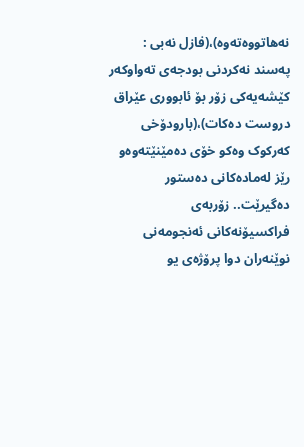نه‌هاتووه‌ته‌وه‌)،(فازل نه‌بی : په‌سند نه‌کردنی بودجه‌ی ته‌واوکه‌ر کێشه‌یه‌‌کی زۆر بۆ ئابووری عێراق دروست ده‌کات)،(بارودۆخی که‌رکوک وه‌کو خۆی ده‌مێنێته‌وه‌و رێز له‌ماده‌کانی ده‌ستور ده‌گیرێت.. زۆربه‌ی فراکسیۆنه‌کانی ئه‌نجومه‌نی نوێنه‌ران دوا پرۆژه‌ی یو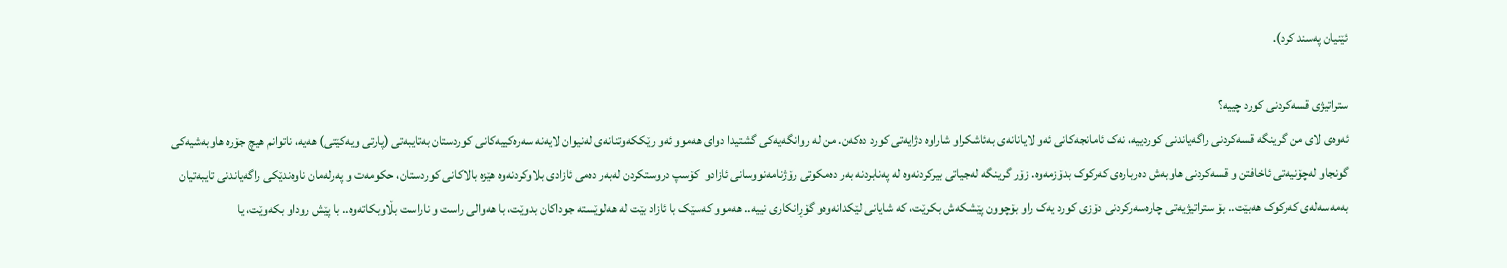ئێنیان په‌سند کرد).

ستراتیژی قسه‌کردنی کورد چییه‌؟
ئه‌وه‌ی لای من گرینگه‌ قسه‌کردنی راگه‌یاندنی کوردییه‌، نه‌ک ئامانجه‌کانی ئه‌و لایانانه‌ی به‌ئاشکراو شاراوه‌ دژایه‌تی کورد ده‌که‌ن. من له‌ روانگه‌یه‌کی گشتیدا دوای هه‌موو ئه‌و رێککه‌وتنانه‌ی له‌نیوان لایه‌نه‌ سه‌ره‌کییه‌کانی کوردستان به‌تایبه‌تی (پارتی ویه‌کێتی) هه‌یه‌، ناتوانم هیچ جۆره‌ هاوبه‌شیه‌کی گونجاو له‌چۆنیه‌تی ئاخافتن و قسه‌کردنی هاوبه‌ش ده‌رباره‌ی که‌رکوک بدۆزمه‌وه‌. زۆر گرینگه‌ له‌جیاتی بیرکردنه‌وه‌ له‌ په‌نابردنه‌ به‌ر د‌ه‌مکوتی رۆژنامه‌نووسانی ئازادو  کۆسپ دروستکردن له‌به‌ر ده‌می ئازادی بلاوکردنه‌وه‌ هێزه‌ بالاکانی کوردستان، حکومه‌ت و په‌رله‌مان ناوه‌ندێکی راگه‌یاندنی تایبه‌تیان  به‌مه‌سه‌له‌ی که‌رکوک هه‌بێت.. بۆ ستراتیژیه‌تی چاره‌سه‌رکردنی دۆزی کورد یه‌ک راو بۆچوون پێشکه‌ش بکرێت، که‌ شایانی لێکدانه‌وه‌و گۆڕانکاری نییه‌.. هه‌موو که‌سێک با ئازاد بێت له‌ هه‌لوێسته‌ جوداکان بدوێت، با هه‌والی راست و ناراست بڵاوبکاته‌وه‌.. با پێش روداو بکه‌وێت، یا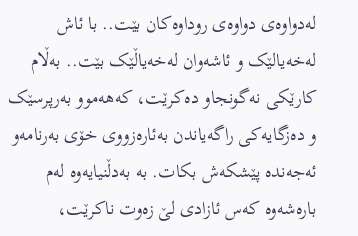له‌دواوه‌ی دواوه‌ی روداوه‌کان بێت.. با ئاش له‌‌خه‌یالێک و ئاشه‌وان له‌خه‌یاڵێک بێت.. به‌ڵام کارێکی نه‌گونجاو ده‌کرێت، که‌هه‌موو به‌رپرسێک و ده‌زگایه‌کی راگه‌یاندن به‌ئاره‌زووی خۆی به‌رنامه‌و ئه‌جه‌نده‌ پێشکه‌ش بکات. به‌ به‌دڵنیایه‌وه‌ له‌م باره‌شه‌وه‌ که‌س ئازادی لێ زه‌وت ناکرێت،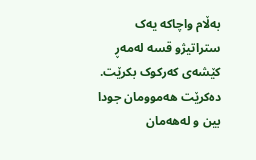به‌ڵام واچاکه‌ یه‌ک ستراتیژو قسه‌ له‌مه‌ڕ کێشه‌ی که‌رکوک بکرێت. ده‌کرێت هه‌موومان جودا بین و له‌هه‌مان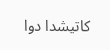کاتیشدا دوا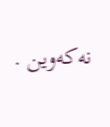نه‌که‌وین .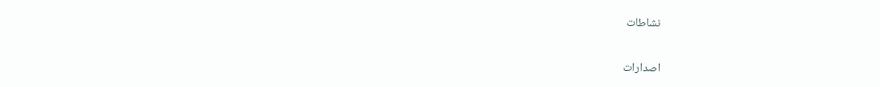نشاطات

اصدارات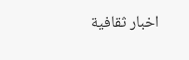اخبار ثقافية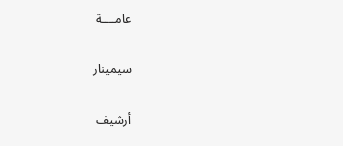عامــــة

سيمينار

أرشيف